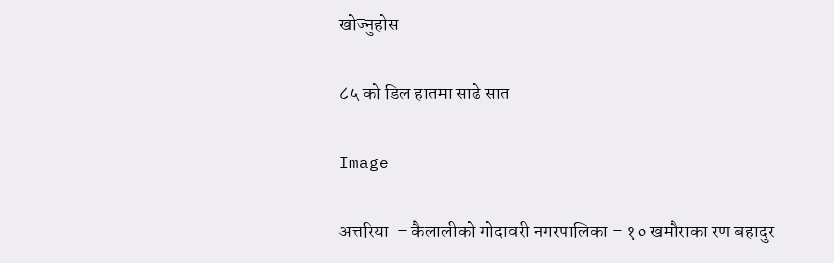खोज्नुहोस

८५ को डिल हातमा साढे सात

Image

अत्तरिया  – कैलालीको गोदावरी नगरपालिका – १० खमौराका रण बहादुर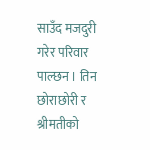साउँद मजदुरी गरेर परिवार पाल्छन । तिन छोराछोरी र श्रीमतीको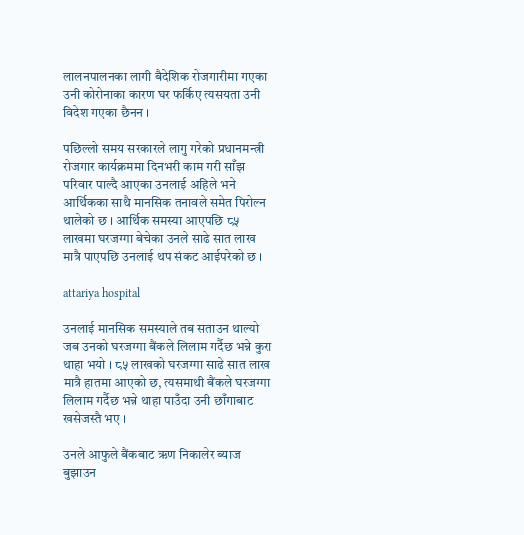लालनपालनका लागी बैदेशिक रोजगारीमा गएका उनी कोरोनाका कारण घर फर्किए त्यसयता उनी विदेश गएका छैनन ।

पछिल्लो समय सरकारले लागु गरेको प्रधानमन्त्री रोजगार कार्यक्रममा दिनभरी काम गरी साँझ परिवार पाल्दै आएका उनलाई अहिले भने आर्थिकका साथै मानसिक तनावले समेत पिरोल्न थालेको छ । आर्थिक समस्या आएपछि ८५ लाखमा घरजग्गा बेचेका उनले साढे सात लाख मात्रै पाएपछि उनलाई थप संकट आईपरेको छ ।

attariya hospital

उनलाई मानसिक समस्याले तब सताउन थाल्यो जब उनको घरजग्गा बैंकले लिलाम गर्दैछ भन्ने कुरा थाहा भयो । ८५ लाखको घरजग्गा साढे सात लाख मात्रै हातमा आएको छ, त्यसमाथी बैंकले घरजग्गा लिलाम गर्दैछ भन्ने थाहा पाउँदा उनी छाँगाबाट खसेजस्तै भए ।

उनले आफुले बैंकबाट ऋण निकालेर ब्याज बुझाउन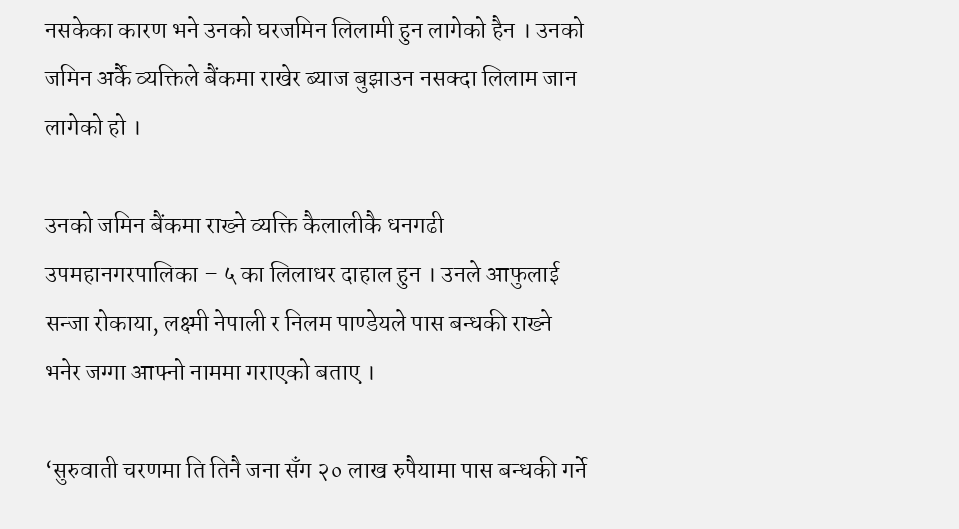नसकेका कारण भने उनको घरजमिन लिलामी हुन लागेको हैन । उनको जमिन अर्कै व्यक्तिले बैंकमा राखेर ब्याज बुझाउन नसक्दा लिलाम जान लागेको हो ।

उनको जमिन बैंकमा राख्ने व्यक्ति कैलालीकै धनगढी उपमहानगरपालिका – ५ का लिलाधर दाहाल हुन । उनले आफुलाई सन्जा रोकाया, लक्ष्मी नेपाली र निलम पाण्डेयले पास बन्धकी राख्ने भनेर जग्गा आफ्नो नाममा गराएको बताए ।

‘सुरुवाती चरणमा ति तिनै जना सँग २० लाख रुपैयामा पास बन्धकी गर्ने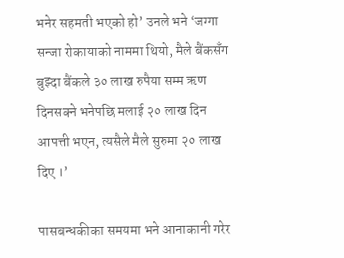भनेर सहमती भएको हो’ उनले भने ‘जग्गा सन्जा रोकायाको नाममा थियो, मैले बैंकसँग बुझ्दा बैंकले ३० लाख रुपैया सम्म ऋण दिनसक्ने भनेपछि मलाई २० लाख दिन आपत्ती भएन, त्यसैले मैले सुरुमा २० लाख दिए ।’

पासबन्धकीका समयमा भने आनाकानी गरेर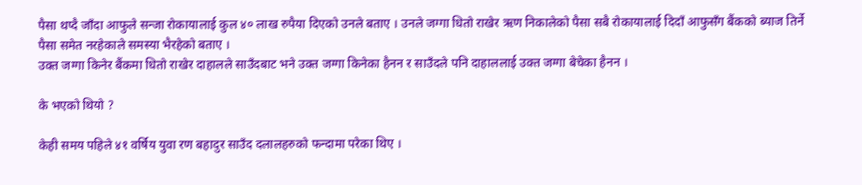पैसा थप्दै जाँदा आफुले सन्जा रोकायालाई कुल ४० लाख रुपैया दिएको उनले बताए । उनले जग्गा धितो राखेर ऋण निकालेको पैसा सबै रोकायालाई दिदाँ आफुसँग बैंकको ब्याज तिर्ने पैसा समेत नरहेकाले समस्या भैरहेको बताए ।
उक्त जग्गा किनेर बैंकमा धितो राखेर दाहालले साउँदबाट भने उक्त जग्गा किनेका हैनन र साउँदले पनि दाहाललाई उक्त जग्गा बेचेका हैनन ।

के भएको थियो ?

केही समय पहिले ४१ वर्षिय युवा रण बहादुर साउँद दलालहरुको फन्दामा परेका थिए ।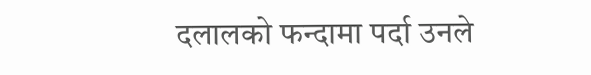दलालको फन्दामा पर्दा उनले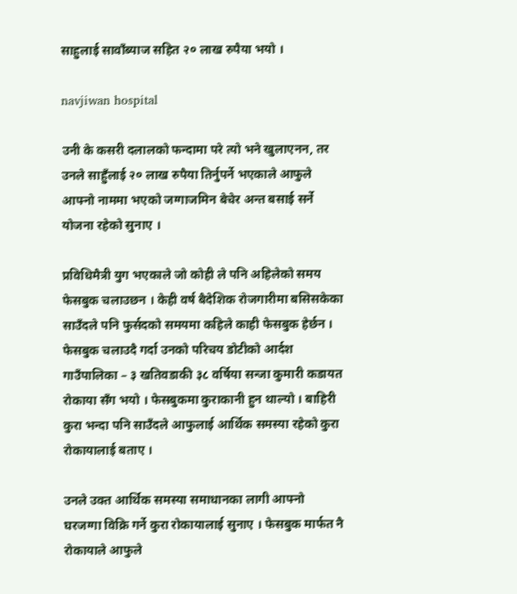साहुलाई सावाँब्याज सहित २० लाख रुपैया भयो ।

navjiwan hospital

उनी के कसरी दलालको फन्दामा परे त्यो भने खुलाएनन, तर उनले साहुँलाई २० लाख रुपैया तिर्नुपर्ने भएकाले आफुले आफ्नो नाममा भएको जग्गाजमिन बेचेर अन्त बसाई सर्ने योजना रहेको सुनाए ।

प्रविधिमैत्री युग भएकाले जो कोही ले पनि अहिलेको समय फेसबुक चलाउछन । केही वर्ष बैदेशिक रोजगारीमा बसिसकेका साउँदले पनि फुर्सदको समयमा कहिले काही फेसबुक हेर्छन । फेसबुक चलाउदै गर्दा उनको परिचय डोटीको आर्दश गाउँपालिका – ३ खतिवडाकी ३८ वर्षिया सन्जा कुमारी कडायत रोकाया सँग भयो । फेसबुकमा कुराकानी हुन थाल्यो । बाहिरी कुरा भन्दा पनि साउँदले आफुलाई आर्थिक समस्या रहेको कुरा रोकायालाई बताए ।

उनले उक्त आर्थिक समस्या समाधानका लागी आफ्नो घरजग्गा विक्रि गर्ने कुरा रोकायालाई सुनाए । फेसबुक मार्फत नै रोकायाले आफुले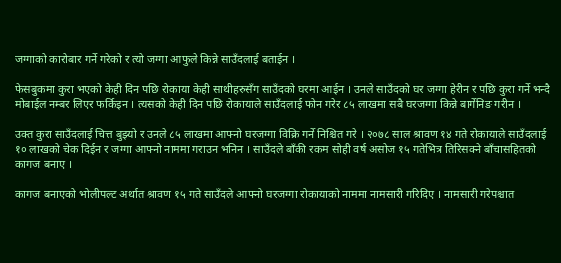जग्गाको कारोबार गर्ने गरेको र त्यो जग्गा आफुले किन्ने साउँदलाई बताईन ।

फेसबुकमा कुरा भएको केही दिन पछि रोकाया केही साथीहरुसँग साउँदको घरमा आईन । उनले साउँदको घर जग्गा हेरीन र पछि कुरा गर्ने भन्दै मोबाईल नम्बर लिएर फर्किइन । त्यसको केही दिन पछि रोकायाले साउँदलाई फोन गरेर ८५ लाखमा सबै घरजग्गा किन्ने बार्गेनिङ गरीन ।

उक्त कुरा साउँदलाई चित्त बुझ्यो र उनले ८५ लाखमा आफ्नो घरजग्गा विक्रि गर्ने निश्चित गरे । २०७८ साल श्रावण १४ गते रोकायाले साउँदलाई १० लाखको चेक दिईन र जग्गा आफ्नो नाममा गराउन भनिन । साउँदले बाँकी रकम सोही वर्ष असोज १५ गतेभित्र तिरिसक्ने बाँचासहितको कागज बनाए ।

कागज बनाएको भोलीपल्ट अर्थात श्रावण १५ गते साउँदले आफ्नो घरजग्गा रोकायाको नाममा नामसारी गरिदिए । नामसारी गरेपश्चात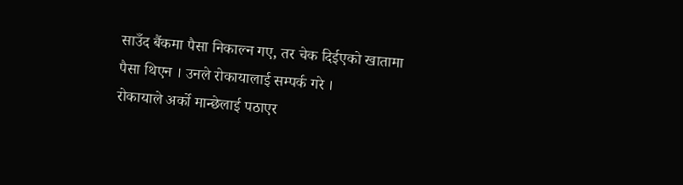साउँद बैंकमा पैसा निकाल्न गए, तर चेक दिईएको खातामा पैसा थिएन । उनले रोकायालाई सम्पर्क गरे ।
रोकायाले अर्को मान्छेलाई पठाएर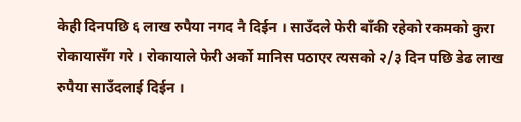केही दिनपछि ६ लाख रुपैया नगद नै दिईन । साउँदले फेरी बाँकी रहेको रकमको कुरा रोकायासँग गरे । रोकायाले फेरी अर्को मानिस पठाएर त्यसको २/३ दिन पछि डेढ लाख रुपैया साउँदलाई दिईन ।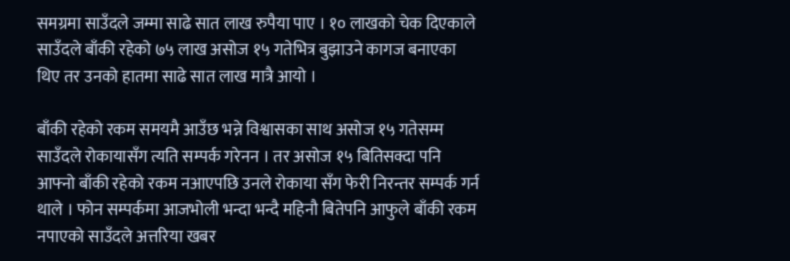समग्रमा साउँदले जम्मा साढे सात लाख रुपैया पाए । १० लाखको चेक दिएकाले साउँदले बाँकी रहेको ७५ लाख असोज १५ गतेभित्र बुझाउने कागज बनाएका थिए तर उनको हातमा साढे सात लाख मात्रै आयो ।

बाँकी रहेको रकम समयमै आउँछ भन्ने विश्वासका साथ असोज १५ गतेसम्म साउँदले रोकायासँग त्यति सम्पर्क गरेनन । तर असोज १५ बितिसक्दा पनि आफ्नो बाँकी रहेको रकम नआएपछि उनले रोकाया सँग फेरी निरन्तर सम्पर्क गर्न थाले । फोन सम्पर्कमा आजभोली भन्दा भन्दै महिनौ बितेपनि आफुले बाँकी रकम नपाएको साउँदले अत्तरिया खबर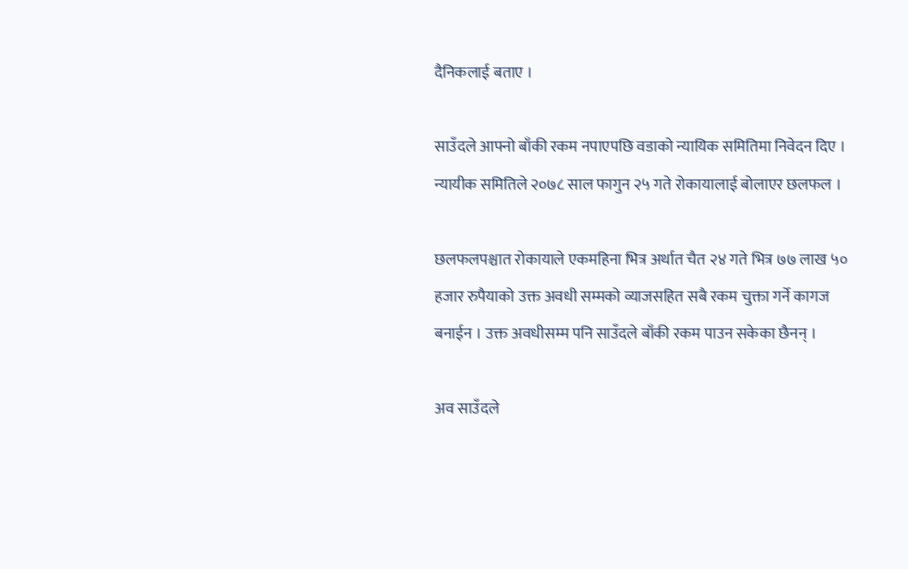दैनिकलाई बताए ।

साउँदले आफ्नो बाँकी रकम नपाएपछि वडाको न्यायिक समितिमा निवेदन दिए । न्यायीक समितिले २०७८ साल फागुन २५ गते रोकायालाई बोलाएर छलफल ।

छलफलपश्चात रोकायाले एकमहिना भित्र अर्थात चैत २४ गते भित्र ७७ लाख ५० हजार रुपैयाको उक्त अवधी सम्मको व्याजसहित सबै रकम चुक्ता गर्ने कागज बनाईन । उक्त अवधीसम्म पनि साउँदले बाँकी रकम पाउन सकेका छैनन् ।

अव साउँदले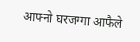आफ्नो घरजग्गा आफैले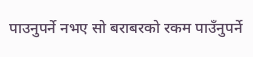पाउनुपर्ने नभए सो बराबरको रकम पाउँनुपर्ने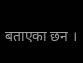बताएका छन ।